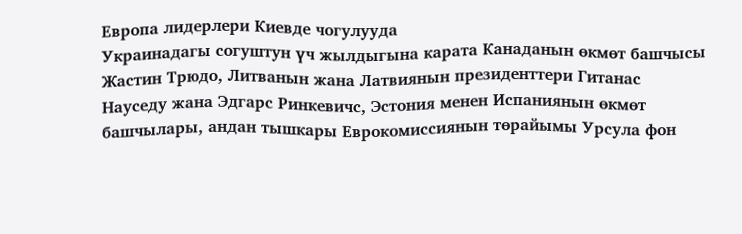Европа лидерлери Киевде чогулууда
Украинадагы согуштун үч жылдыгына карата Канаданын өкмөт башчысы Жастин Трюдо, Литванын жана Латвиянын президенттери Гитанас Науседу жана Эдгарс Ринкевичс, Эстония менен Испаниянын өкмөт башчылары, андан тышкары Еврокомиссиянын төрайымы Урсула фон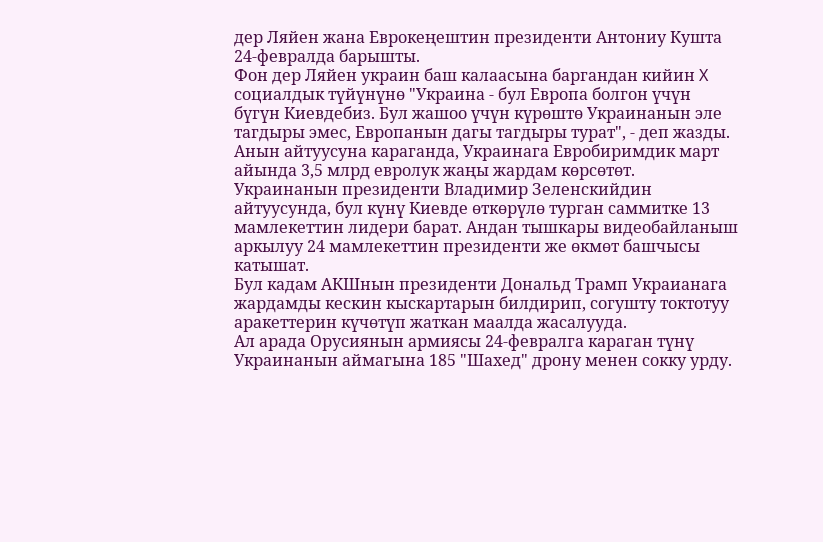дер Ляйен жана Еврокеңештин президенти Антониу Кушта 24-февралда барышты.
Фон дер Ляйен украин баш калаасына баргандан кийин X социалдык түйүнүнө "Украина - бул Европа болгон үчүн бүгүн Киевдебиз. Бул жашоо үчүн күрөштө Украинанын эле тагдыры эмес, Европанын дагы тагдыры турат", - деп жазды.
Анын айтуусуна караганда, Украинага Евробиримдик март айында 3,5 млрд евролук жаңы жардам көрсөтөт.
Украинанын президенти Владимир Зеленскийдин айтуусунда, бул күнү Киевде өткөрүлө турган саммитке 13 мамлекеттин лидери барат. Андан тышкары видеобайланыш аркылуу 24 мамлекеттин президенти же өкмөт башчысы катышат.
Бул кадам АКШнын президенти Дональд Трамп Украианага жардамды кескин кыскартарын билдирип, согушту токтотуу аракеттерин күчөтүп жаткан маалда жасалууда.
Ал арада Орусиянын армиясы 24-февралга караган түнү Украинанын аймагына 185 "Шахед" дрону менен сокку урду.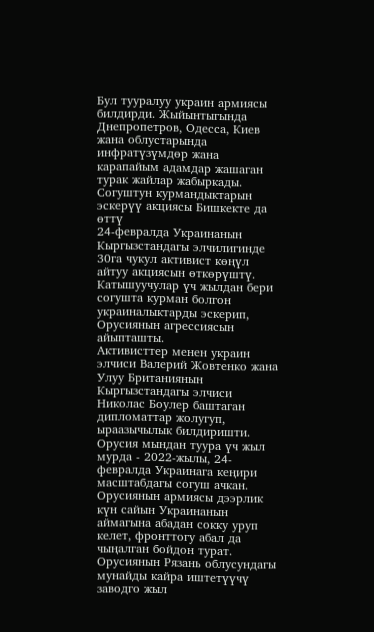Бул тууралуу украин армиясы билдирди. Жыйынтыгында Днепропетров, Одесса, Киев жана облустарында инфратүзүмдөр жана карапайым адамдар жашаган турак жайлар жабыркады.
Согуштун курмандыктарын эскерүү акциясы Бишкекте да өттү
24-февралда Украинанын Кыргызстандагы элчилигинде 30га чукул активист көңүл айтуу акциясын өткөрүштү.
Катышуучулар үч жылдан бери согушта курман болгон украиналыктарды эскерип, Орусиянын агрессиясын айыпташты.
Активисттер менен украин элчиси Валерий Жовтенко жана Улуу Британиянын Кыргызстандагы элчиси Николас Боулер баштаган дипломаттар жолугуп, ыраазычылык билдиришти.
Орусия мындан туура үч жыл мурда - 2022-жылы, 24-февралда Украинага кеңири масштабдагы согуш ачкан. Орусиянын армиясы дээрлик күн сайын Украинанын аймагына абадан сокку уруп келет, фронттогу абал да чыңалган бойдон турат.
Орусиянын Рязань облусундагы мунайды кайра иштетүүчү заводго жыл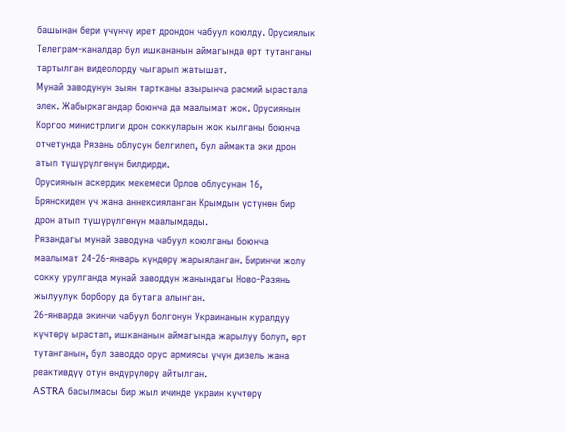башынан бери үчүнчү ирет дрондон чабуул коюлду. Орусиялык Телеграм-каналдар бул ишкананын аймагында өрт тутанганы тартылган видеолорду чыгарып жатышат.
Мунай заводунун зыян тартканы азырынча расмий ырастала элек. Жабыркагандар боюнча да маалымат жок. Орусиянын Коргоо министрлиги дрон соккуларын жок кылганы боюнча отчетунда Рязань облусун белгилеп, бул аймакта эки дрон атып түшүрүлгөнүн билдирди.
Орусиянын аскердик мекемеси Орлов облусунан 16, Брянскиден үч жана аннексияланган Крымдын үстүнөн бир дрон атып түшүрүлгөнүн маалымдады.
Рязандагы мунай заводуна чабуул коюлганы боюнча маалымат 24-26-январь күндөрү жарыяланган. Биринчи жолу сокку урулганда мунай заводдун жанындагы Ново-Разянь жылуулук борбору да бутага алынган.
26-январда экинчи чабуул болгонун Украинанын куралдуу күчтөрү ырастап, ишкананын аймагында жарылуу болуп, өрт тутанганын, бул заводдо орус армиясы үчүн дизель жана реактивдүү отун өндүрүлөрү айтылган.
ASTRA басылмасы бир жыл ичинде украин күчтөрү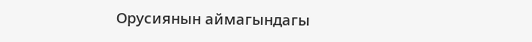Орусиянын аймагындагы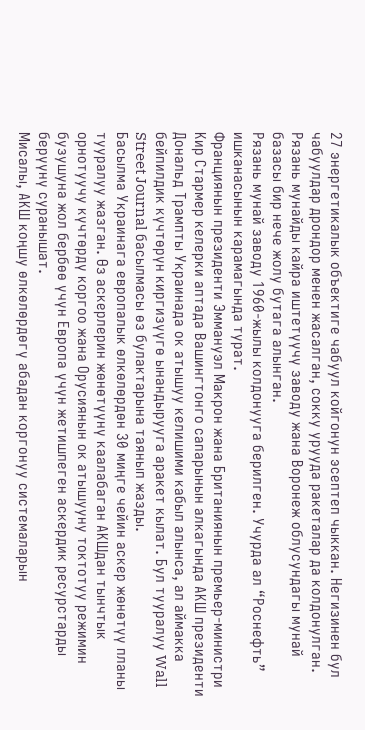27 энергетикалык объектиге чабуул койгонун эсептеп чыккан. Негизинен бул чабуулдар дрондор менен жасалган, сокку урууда ракеталар да колдонулган. Рязань мунайды кайра иштетүүчү заводу жана Воронеж облусундагы мунай базасы бир нече жолу бутага алынган.
Рязань мунай заводу 1960-жылы колдонууга берилген. Учурда ал “Роснефть” ишканасынын карамагында турат.
Франциянын президенти Эммануэл Макрон жана Британиянын премьер-министри Кир Стармер келерки аптада Вашингтонго сапарынын алкагында АКШ президенти Дональд Трампты Украинада ок атышуу келишими кабыл алынса, ал аймакка бейпилдик күчтөрүн киргизүүгө ынандырууга аракет кылат. Бул тууралуу Wall Street Journal басылмасы өз булактарына таянып жазды.
Басылма Украинага европалык өлкөлөрдөн 30 миңге чейин аскер жөнөтүү планы тууралуу жазган. Өз аскерлерин жөнөтүүнү каалабаган АКШдан тынчтык орнотуучу күчтөрдү коргоо жана Орусиянын ок атышууну токтотуу режимин бузушуна жол бербөө үчүн Европа үчүн жетишпеген аскердик ресурстарды берүүнү суранышат.
Мисалы, АКШ коңшу өлкөлөрдөгү абадан коргонуу системаларын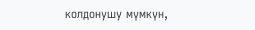колдонушу мүмкүн,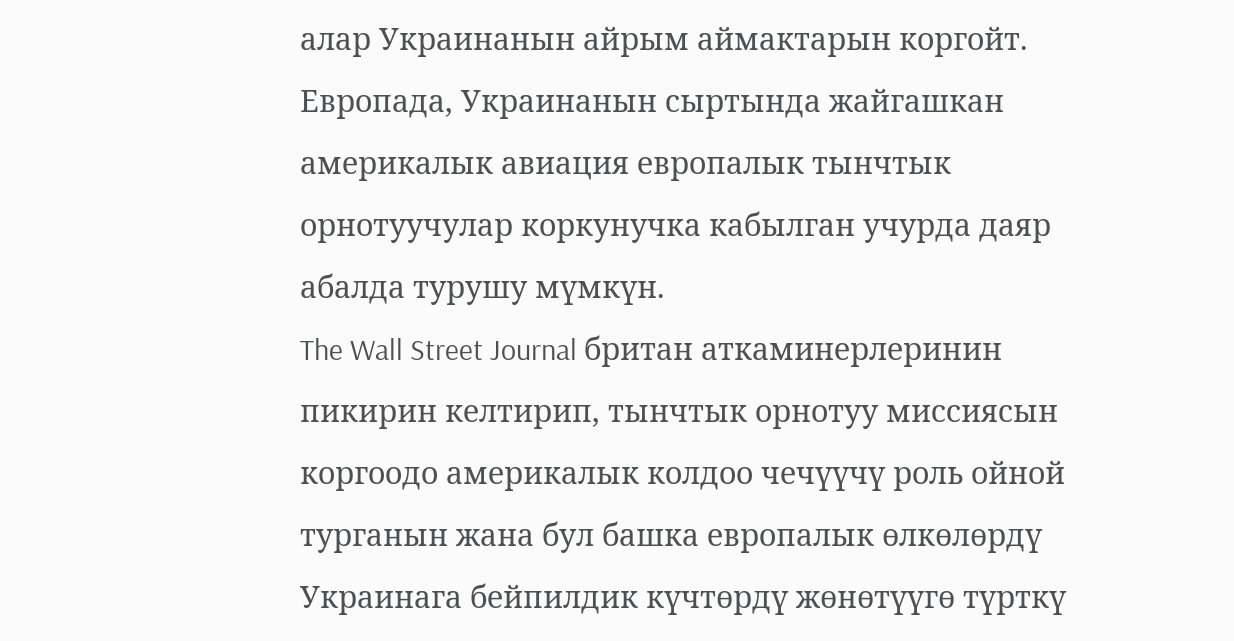алар Украинанын айрым аймактарын коргойт. Европада, Украинанын сыртында жайгашкан америкалык авиация европалык тынчтык орнотуучулар коркунучка кабылган учурда даяр абалда турушу мүмкүн.
The Wall Street Journal британ аткаминерлеринин пикирин келтирип, тынчтык орнотуу миссиясын коргоодо америкалык колдоо чечүүчү роль ойной турганын жана бул башка европалык өлкөлөрдү Украинага бейпилдик күчтөрдү жөнөтүүгө түрткү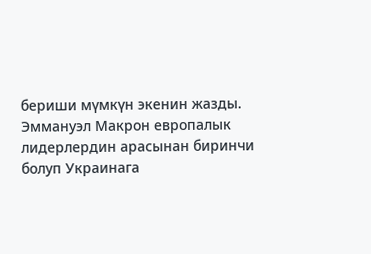бериши мүмкүн экенин жазды.
Эммануэл Макрон европалык лидерлердин арасынан биринчи болуп Украинага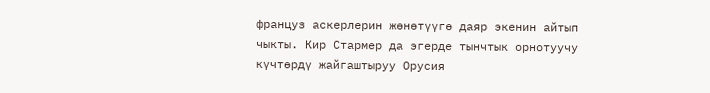француз аскерлерин жөнөтүүгө даяр экенин айтып чыкты. Кир Стармер да эгерде тынчтык орнотуучу күчтөрдү жайгаштыруу Орусия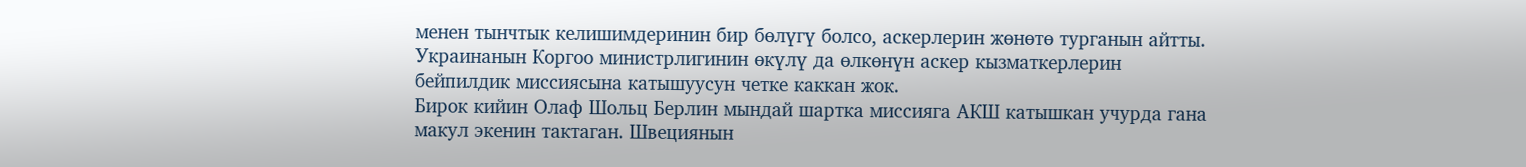менен тынчтык келишимдеринин бир бөлүгү болсо, аскерлерин жөнөтө турганын айтты. Украинанын Коргоо министрлигинин өкүлү да өлкөнүн аскер кызматкерлерин бейпилдик миссиясына катышуусун четке каккан жок.
Бирок кийин Олаф Шольц Берлин мындай шартка миссияга АКШ катышкан учурда гана макул экенин тактаган. Швециянын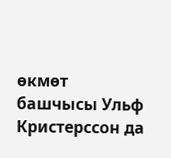өкмөт башчысы Ульф Кристерссон да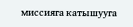миссияга катышууга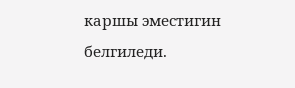каршы эместигин белгиледи.